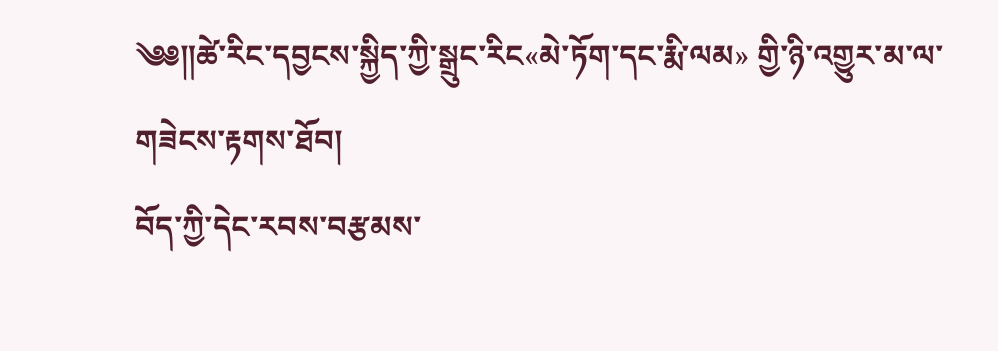༄༅༎ཚེ་རིང་དབྱངས་སྐྱིད་ཀྱི་སྒྲུང་རིང«མེ་ཏོག་དང་རྨི་ལམ» གྱི་ཉི་འགྱུར་མ་ལ་གཟེངས་རྟགས་ཐོབ།
བོད་ཀྱི་དེང་རབས་བརྩམས་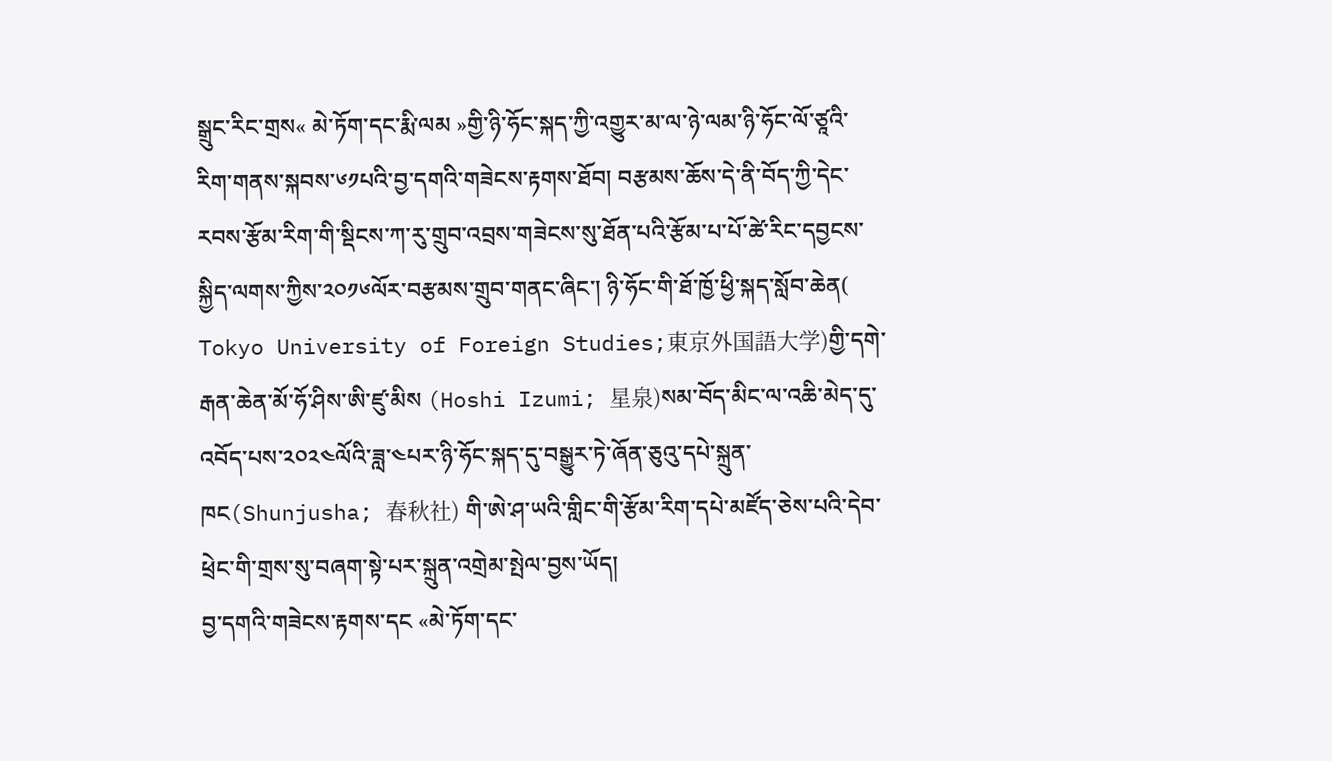སྒྲུང་རིང་གྲས« མེ་ཏོག་དང་རྨི་ལམ »གྱི་ཉི་ཧོང་སྐད་ཀྱི་འགྱུར་མ་ལ་ཉེ་ལམ་ཉི་ཧོང་ལོ་ཙཱའི་རིག་གནས་སྐབས་༦༡པའི་བྱ་དགའི་གཟེངས་རྟགས་ཐོབ། བརྩམས་ཆོས་དེ་ནི་བོད་ཀྱི་དེང་རབས་རྩོམ་རིག་གི་སྡིངས་ཀ་རུ་གྲུབ་འབྲས་གཟེངས་སུ་ཐོན་པའི་རྩོམ་པ་པོ་ཚེ་རིང་དབྱངས་སྐྱིད་ལགས་ཀྱིས་༢༠༡༦ལོར་བརྩམས་གྲུབ་གནང་ཞིང་། ཉི་ཧོང་གི་ཐོ་ཁྱོ་ཕྱི་སྐད་སློབ་ཆེན( Tokyo University of Foreign Studies;東京外国語大学)གྱི་དགེ་རྒན་ཆེན་མོ་ཧོ་ཤིས་ཨི་ཛུ་མིས (Hoshi Izumi; 星泉)སམ་བོད་མིང་ལ་འཆི་མེད་དུ་འབོད་པས་༢༠༢༤ལོའི་ཟླ་༤པར་ཉི་ཧོང་སྐད་དུ་བསྒྱུར་ཏེ་ཞོན་ཅུའུ་དཔེ་སྐྲུན་ཁང(Shunjusha; 春秋社) གི་ཨེ་ཤ་ཡའི་གླིང་གི་རྩོམ་རིག་དཔེ་མཛོད་ཅེས་པའི་དེབ་ཕྲེང་གི་གྲས་སུ་བཞག་སྟེ་པར་སྐྲུན་འགྲེམ་སྤེལ་བྱས་ཡོད།
བྱ་དགའི་གཟེངས་རྟགས་དང «མེ་ཏོག་དང་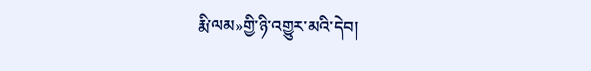རྨི་ལམ»གྱི་ཉི་འགྱུར་མའི་དེབ།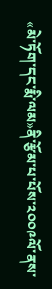«མེ་ཏོག་དང་རྨི་ལམ»ནི་རྩོམ་པ་པོས་༢༠༠༩ལོ་ནས་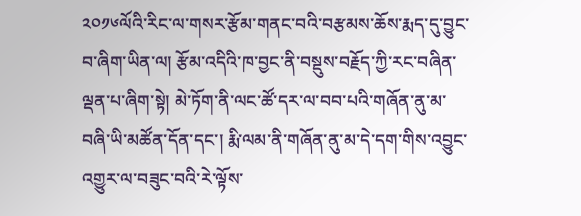༢༠༡༦ལོའི་རིང་ལ་གསར་རྩོམ་གནང་བའི་བརྩམས་ཆོས་རྨད་དུ་བྱུང་བ་ཞིག་ཡིན་ལ། རྩོམ་འདིའི་ཁ་བྱང་ནི་བསྡུས་བརྗོད་ཀྱི་རང་བཞིན་ལྡན་པ་ཞིག་སྟེ། མེ་ཏོག་ནི་ལང་ཚོ་དར་ལ་བབ་པའི་གཞོན་ནུ་མ་བཞི་ཡི་མཚོན་དོན་དང་། རྨི་ལམ་ནི་གཞོན་ནུ་མ་དེ་དག་གིས་འབྱུང་འགྱུར་ལ་བཟུང་བའི་རེ་ལྟོས་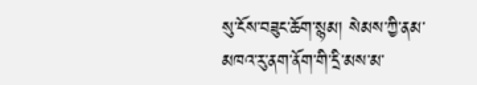སུ་ངོས་བཟུང་ཆོག་སྙམ། སེམས་ཀྱི་ནམ་མཁའ་རུ་ནག་ནོག་གི་དྲི་མས་མ་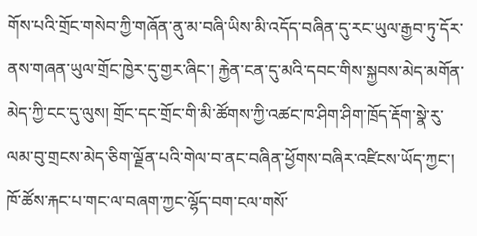གོས་པའི་གྲོང་གསེབ་ཀྱི་གཞོན་ནུ་མ་བཞི་ཡིས་མི་འདོད་བཞིན་དུ་རང་ཡུལ་རྒྱབ་ཏུ་དོར་ནས་གཞན་ཡུལ་གྲོང་ཁྱེར་དུ་གྱར་ཞིང་། རྐྱེན་ངན་དུ་མའི་དབང་གིས་སྐྱབས་མེད་མགོན་མེད་ཀྱི་ངང་དུ་ལུས། གྲོང་དང་གྲོང་གི་མི་ཚོགས་ཀྱི་འཚང་ཁ་ཤིག་ཤིག་ཁྲོད་རྡོག་སྣེ་རུ་ལམ་བུ་གྲངས་མེད་ཅིག་ལྗོན་པའི་གེལ་བ་ནང་བཞིན་ཕྱོགས་བཞིར་འཛིངས་ཡོད་ཀྱང་། ཁོ་ཚོས་རྐང་པ་གང་ལ་བཞག་ཀྱང་ལྷོད་བག་ངལ་གསོ་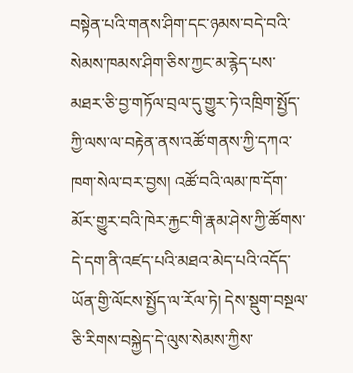བསྟེན་པའི་གནས་ཤིག་དང་ཉམས་བདེ་བའི་སེམས་ཁམས་ཤིག་ཅིས་ཀྱང་མ་རྙེད་པས་མཐར་ཅི་བྱ་གཏོལ་བྲལ་དུ་གྱུར་ཏེ་འཁྲིག་སྤྱོད་ཀྱི་ལས་ལ་བརྟེན་ནས་འཚོ་གནས་ཀྱི་དཀའ་ཁག་སེལ་བར་བྱས། འཚོ་བའི་ལམ་ཁ་དོག་མོར་གྱུར་བའི་ཁེར་རྐྱང་གི་རྣམ་ཤེས་ཀྱི་ཚོགས་དེ་དག་ནི་འཛད་པའི་མཐའ་མེད་པའི་འདོད་ཡོན་གྱི་ལོངས་སྤྱོད་ལ་རོལ་ཏེ། དེས་སྡུག་བསྔལ་ཅི་རིགས་བསྐྱེད་དེ་ལུས་སེམས་ཀྱིས་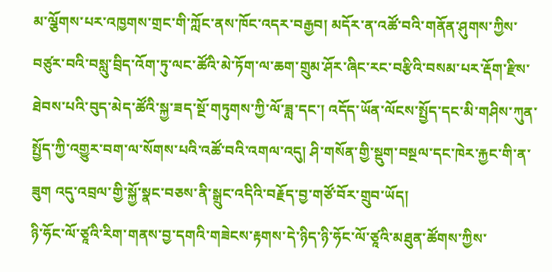མ་ལྕོགས་པར་འཁྱགས་གྲང་གི་ཀློང་ནས་ཁོང་འདར་བརྒྱབ། མདོར་ན་འཚོ་བའི་གནོན་ཤུགས་ཀྱིས་བཙུར་བའི་བསླུ་བྲིད་འོག་ཏུ་ལང་ཚོའི་མེ་ཏོག་ལ་ཆག་གྲུམ་ཤོར་ཞིང་རང་བརྩིའི་བསམ་པར་རྡོག་རྫིས་ཐེབས་པའི་བུད་མེད་ཚོའི་སྐྱ་ཟད་སྔོ་གཏུགས་ཀྱི་ལོ་ཟླ་དང་། འདོད་ཡོན་ལོངས་སྤྱོད་དང་མི་གཤིས་ཀུན་སྤྱོད་ཀྱི་འགྱུར་བག་ལ་སོགས་པའི་འཚོ་བའི་འགལ་འདུ། ཤི་གསོན་གྱི་སྡུག་བསྔལ་དང་ཁེར་རྐྱང་གི་ན་ཟུག འདུ་འབྲལ་གྱི་སྐྱོ་སྣང་བཅས་ནི་སྒྲུང་འདིའི་བརྗོད་བྱ་གཙོ་བོར་གྲུབ་ཡོད།
ཉི་ཧོང་ལོ་ཙཱའི་རིག་གནས་བྱ་དགའི་གཟེངས་རྟགས་དེ་ཉིད་ཉི་ཧོང་ལོ་ཙཱའི་མཐུན་ཚོགས་ཀྱིས་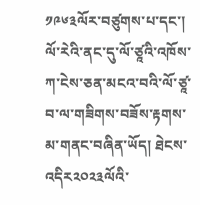༡༩༦༣ལོར་བཙུགས་པ་དང་། ལོ་རེའི་ནང་དུ་ལོ་ཙཱའི་འཁོས་ཀ་ངེས་ཅན་མངའ་བའི་ལོ་ཙཱ་བ་ལ་གཟིགས་བཟོས་རྟགས་མ་གནང་བཞིན་ཡོད། ཐེངས་འདིར༢༠༢༣ལོའི་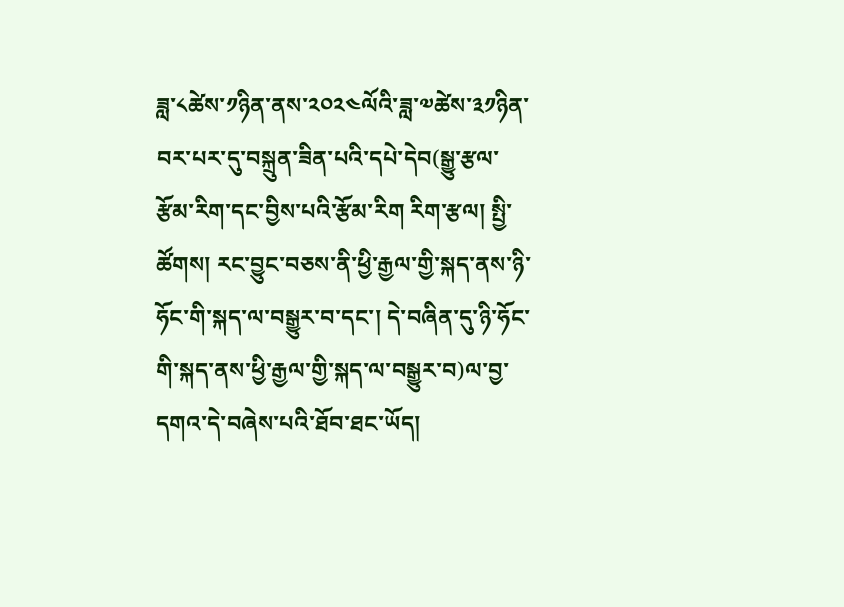ཟླ་༨ཚེས་༡ཉིན་ནས་༢༠༢༤ལོའི་ཟླ་༧ཚེས་༣༡ཉིན་བར་པར་དུ་བསྐྲུན་ཟིན་པའི་དཔེ་དེབ(སྒྱུ་རྩལ་རྩོམ་རིག་དང་བྱིས་པའི་རྩོམ་རིག རིག་རྩལ། སྤྱི་ཚོགས། རང་བྱུང་བཅས་ནི་ཕྱི་རྒྱལ་གྱི་སྐད་ནས་ཉི་ཧོང་གི་སྐད་ལ་བསྒྱུར་བ་དང་། དེ་བཞིན་དུ་ཉི་ཧོང་གི་སྐད་ནས་ཕྱི་རྒྱལ་གྱི་སྐད་ལ་བསྒྱུར་བ)ལ་བྱ་དགའ་དེ་བཞེས་པའི་ཐོབ་ཐང་ཡོད།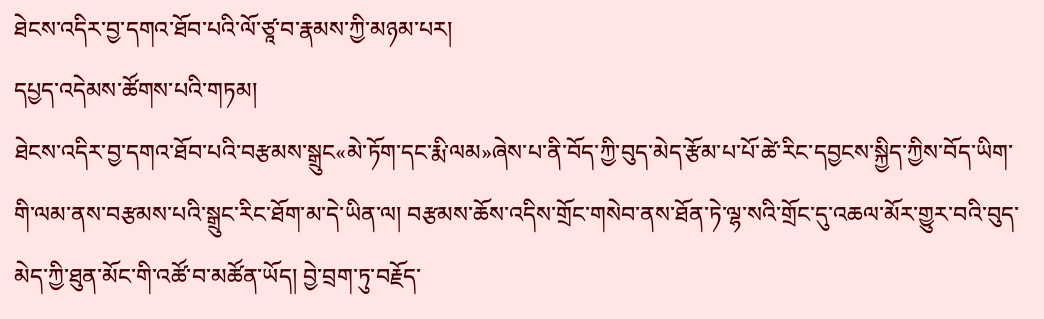ཐེངས་འདིར་བྱ་དགའ་ཐོབ་པའི་ལོ་ཙཱ་བ་རྣམས་ཀྱི་མཉམ་པར།
དཔྱད་འདེམས་ཚོགས་པའི་གཏམ།
ཐེངས་འདིར་བྱ་དགའ་ཐོབ་པའི་བརྩམས་སྒྲུང«མེ་ཏོག་དང་རྨི་ལམ»ཞེས་པ་ནི་བོད་ཀྱི་བུད་མེད་རྩོམ་པ་པོ་ཚེ་རིང་དབྱངས་སྐྱིད་ཀྱིས་བོད་ཡིག་གི་ལམ་ནས་བརྩམས་པའི་སྒྲུང་རིང་ཐོག་མ་དེ་ཡིན་ལ། བརྩམས་ཆོས་འདིས་གྲོང་གསེབ་ནས་ཐོན་ཏེ་ལྷ་སའི་གྲོང་དུ་འཆལ་མོར་གྱུར་བའི་བུད་མེད་ཀྱི་ཐུན་མོང་གི་འཚོ་བ་མཚོན་ཡོད། བྱེ་བྲག་ཏུ་བརྗོད་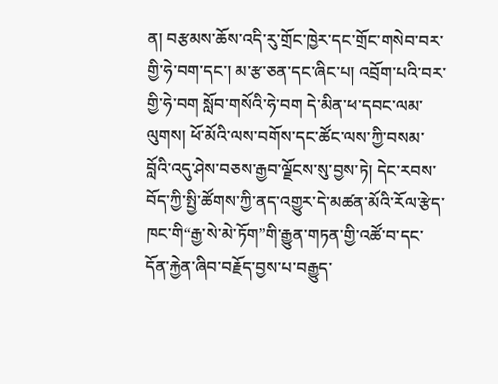ན། བརྩམས་ཆོས་འདི་རུ་གྲོང་ཁྱེར་དང་གྲོང་གསེབ་བར་གྱི་ཧེ་བག་དང་། མ་རྩ་ཅན་དང་ཞིང་པ། འབྲོག་པའི་བར་གྱི་ཧེ་བག སློབ་གསོའི་ཧེ་བག དེ་མིན་ཕ་དབང་ལམ་ལུགས། ཕོ་མོའི་ལས་བགོས་དང་ཚོང་ལས་ཀྱི་བསམ་བློའི་འདུ་ཤེས་བཅས་རྒྱབ་ལྗོངས་སུ་བྱས་ཏེ། དེང་རབས་བོད་ཀྱི་སྤྱི་ཚོགས་ཀྱི་ནད་འགྱུར་དེ་མཚན་མོའི་རོལ་རྩེད་ཁང་གི“རྒྱ་སེ་མེ་ཏོག”གི་རྒྱུན་གཏན་གྱི་འཚོ་བ་དང་དོན་རྐྱེན་ཞིབ་བརྗོད་བྱས་པ་བརྒྱུད་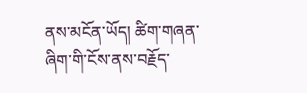ནས་མངོན་ཡོད། ཚིག་གཞན་ཞིག་གི་ངོས་ནས་བརྗོད་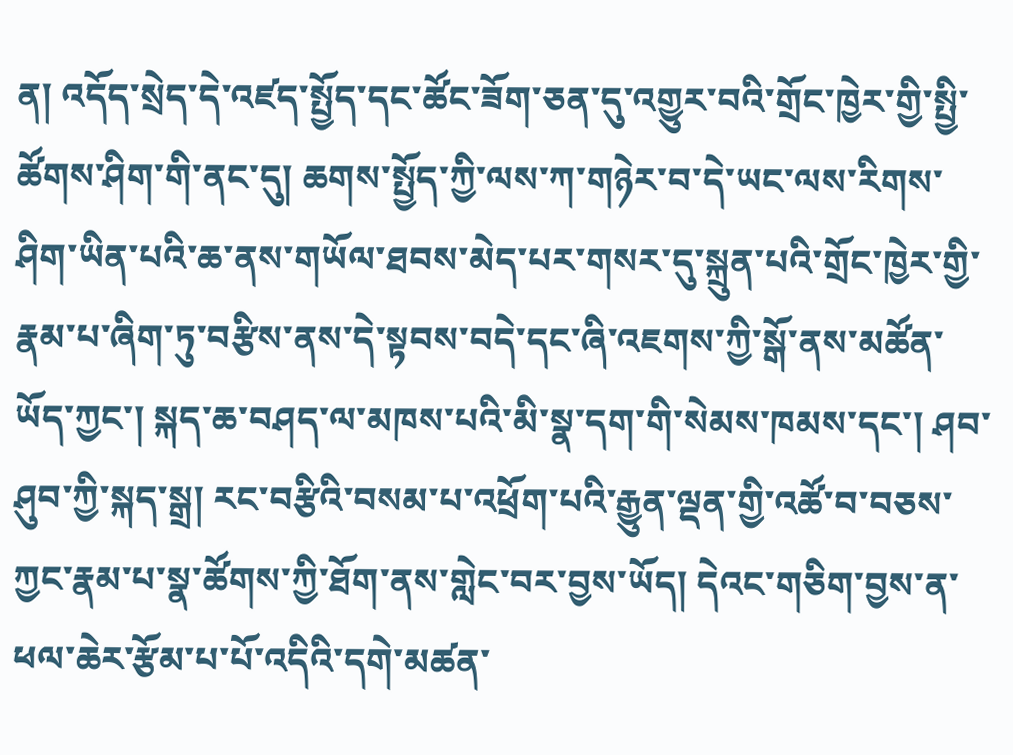ན། འདོད་སྲེད་དེ་འཛད་སྤྱོད་དང་ཚོང་ཟོག་ཅན་དུ་འགྱུར་བའི་གྲོང་ཁྱེར་གྱི་སྤྱི་ཚོགས་ཤིག་གི་ནང་དུ། ཆགས་སྤྱོད་ཀྱི་ལས་ཀ་གཉེར་བ་དེ་ཡང་ལས་རིགས་ཤིག་ཡིན་པའི་ཆ་ནས་གཡོལ་ཐབས་མེད་པར་གསར་དུ་སྐྲུན་པའི་གྲོང་ཁྱེར་གྱི་རྣམ་པ་ཞིག་ཏུ་བརྩིས་ནས་དེ་སྟབས་བདེ་དང་ཞི་འཇགས་ཀྱི་སྒོ་ནས་མཚོན་ཡོད་ཀྱང་། སྐད་ཆ་བཤད་ལ་མཁས་པའི་མི་སྣ་དག་གི་སེམས་ཁམས་དང་། ཤབ་ཤུབ་ཀྱི་སྐད་སྒྲ། རང་བརྩིའི་བསམ་པ་འཕྲོག་པའི་རྒྱུན་ལྡན་གྱི་འཚོ་བ་བཅས་ཀྱང་རྣམ་པ་སྣ་ཚོགས་ཀྱི་ཐོག་ནས་གླེང་བར་བྱས་ཡོད། དེའང་གཅིག་བྱས་ན་ཕལ་ཆེར་རྩོམ་པ་པོ་འདིའི་དགེ་མཚན་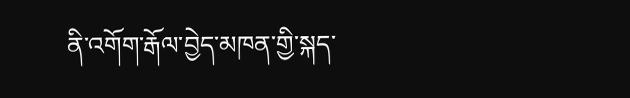ནི་འགོག་རྒོལ་བྱེད་མཁན་གྱི་སྐད་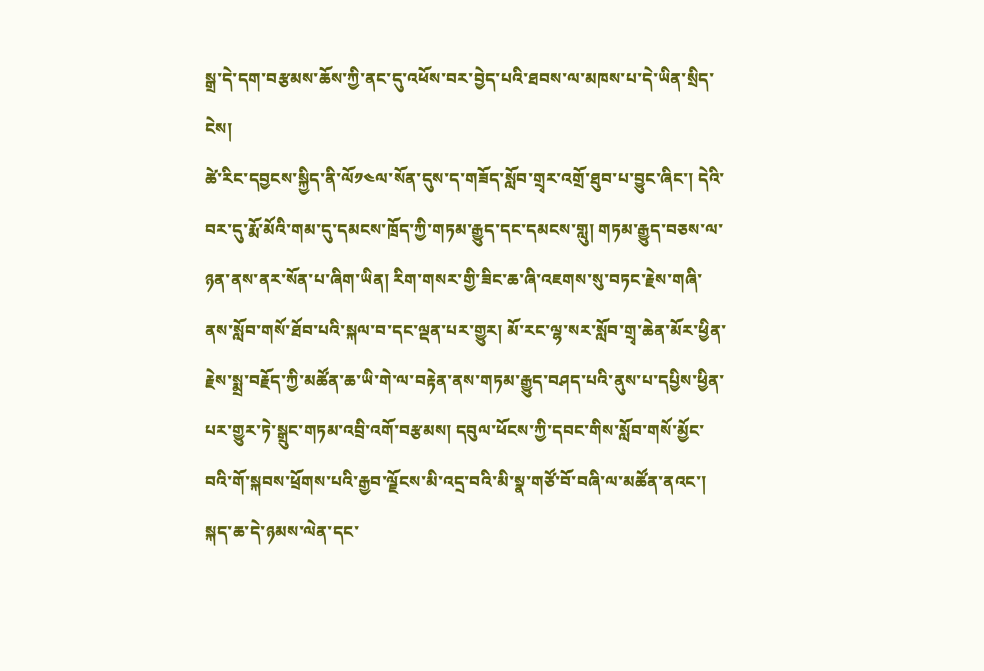སྒྲ་དེ་དག་བརྩམས་ཆོས་ཀྱི་ནང་དུ་འཕོས་བར་བྱེད་པའི་ཐབས་ལ་མཁས་པ་དེ་ཡིན་སྲིད་ངེས།
ཚེ་རིང་དབྱངས་སྐྱིད་ནི་ལོ༡༤ལ་སོན་དུས་ད་གཟོད་སློབ་གྲྭར་འགྲོ་ཐུབ་པ་བྱུང་ཞིང་། དེའི་བར་དུ་རྨོ་མོའི་གམ་དུ་དམངས་ཁྲོད་ཀྱི་གཏམ་རྒྱུད་དང་དམངས་གླུ། གཏམ་རྒྱུད་བཅས་ལ་ཉན་ནས་ནར་སོན་པ་ཞིག་ཡིན། རིག་གསར་གྱི་ཟིང་ཆ་ཞི་འཇགས་སུ་བཏང་རྗེས་གཞི་ནས་སློབ་གསོ་ཐོབ་པའི་སྐལ་བ་དང་ལྡན་པར་གྱུར། མོ་རང་ལྷ་སར་སློབ་གྲྭ་ཆེན་མོར་ཕྱིན་རྗེས་སྨྲ་བརྗོད་ཀྱི་མཚོན་ཆ་ཡི་གེ་ལ་བརྟེན་ནས་གཏམ་རྒྱུད་བཤད་པའི་ནུས་པ་དཔྱིས་ཕྱིན་པར་གྱུར་ཏེ་སྒྲུང་གཏམ་འབྲི་འགོ་བརྩམས། དབུལ་ཕོངས་ཀྱི་དབང་གིས་སློབ་གསོ་མྱོང་བའི་གོ་སྐབས་ཕྲོགས་པའི་རྒྱབ་ལྗོངས་མི་འདྲ་བའི་མི་སྣ་གཙོ་བོ་བཞི་ལ་མཚོན་ནའང་། སྐད་ཆ་དེ་ཉམས་ལེན་དང་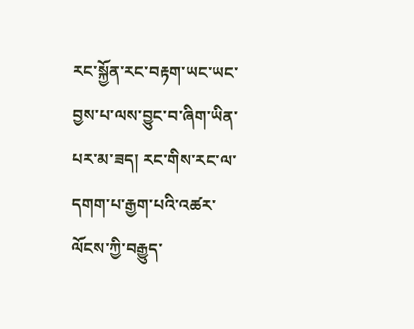རང་སྐྱོན་རང་བརྟག་ཡང་ཡང་བྱས་པ་ལས་བྱུང་བ་ཞིག་ཡིན་པར་མ་ཟད། རང་གིས་རང་ལ་དགག་པ་རྒྱག་པའི་འཚར་ལོངས་ཀྱི་བརྒྱུད་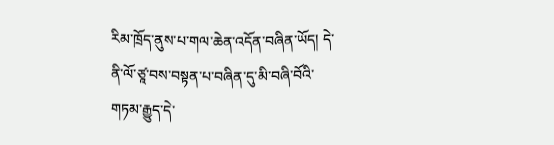རིམ་ཁྲོད་ནུས་པ་གལ་ཆེན་འདོན་བཞིན་ཡོད། དེ་ནི་ལོ་ཙཱ་བས་བསྟན་པ་བཞིན་དུ་མི་བཞི་བོའི་གཏམ་རྒྱུད་དེ་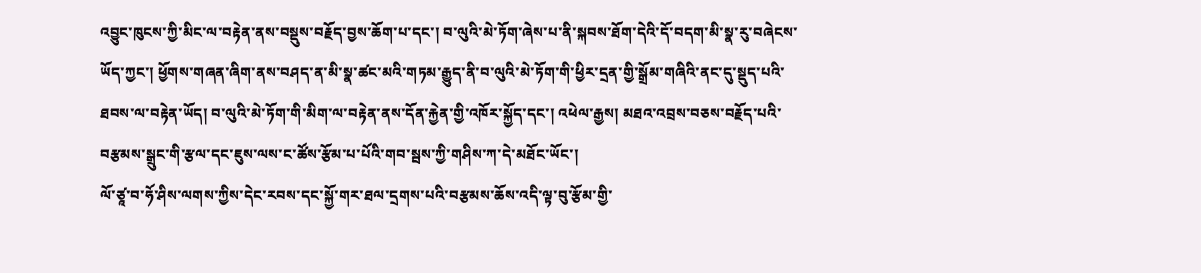འབྱུང་ཁུངས་ཀྱི་མིང་ལ་བརྟེན་ནས་བསྡུས་བརྗོད་བྱས་ཆོག་པ་དང་། བ་ལུའི་མེ་ཏོག་ཞེས་པ་ནི་སྐབས་ཐོག་དེའི་དོ་བདག་མི་སྣ་རུ་བཞེངས་ཡོད་ཀྱང་། ཕྱོགས་གཞན་ཞིག་ནས་བཤད་ན་མི་སྣ་ཚང་མའི་གཏམ་རྒྱུད་ནི་བ་ལུའི་མེ་ཏོག་གི་ཕྱིར་དྲན་གྱི་སྒྲོམ་གཞིའི་ནང་དུ་སྡུད་པའི་ཐབས་ལ་བརྟེན་ཡོད། བ་ལུའི་མེ་ཏོག་གི་མིག་ལ་བརྟེན་ནས་དོན་རྐྱེན་གྱི་འཁོར་སྐྱོད་དང་། འཕེལ་རྒྱས། མཐའ་འབྲས་བཅས་བརྗོད་པའི་བརྩམས་སྒྲུང་གི་རྩལ་དང་ཇུས་ལས་ང་ཚོས་རྩོམ་པ་པོའི་གབ་སྦས་ཀྱི་གཤིས་ཀ་དེ་མཐོང་ཡོང་།
ལོ་ཙཱ་བ་ཧོ་ཤིས་ལགས་ཀྱིས་དེང་རབས་དང་སྐྱོ་གར་ཐལ་དྲགས་པའི་བརྩམས་ཆོས་འདི་ལྟ་བུ་རྩོམ་གྱི་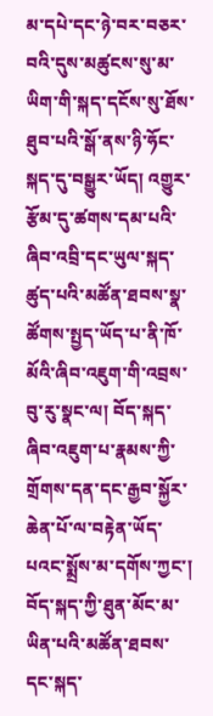མ་དཔེ་དང་ཉེ་བར་བཅར་བའི་དུས་མཚུངས་སུ་མ་ཡིག་གི་སྐད་དངོས་སུ་ཐོས་ཐུབ་པའི་སྒོ་ནས་ཉི་ཧོང་སྐད་དུ་བསྒྱུར་ཡོད། འགྱུར་རྩོམ་དུ་ཚགས་དམ་པའི་ཞིབ་འབྲི་དང་ཡུལ་སྐད་ཚུད་པའི་མཚོན་ཐབས་སྣ་ཚོགས་སྤྱད་ཡོད་པ་ནི་ཁོ་མོའི་ཞིབ་འཇུག་གི་འབྲས་བུ་རུ་སྣང་ལ། བོད་སྐད་ཞིབ་འཇུག་པ་རྣམས་ཀྱི་གྲོགས་དན་དང་རྒྱབ་སྐྱོར་ཆེན་པོ་ལ་བརྟེན་ཡོད་པའང་སྨྲོས་མ་དགོས་ཀྱང་། བོད་སྐད་ཀྱི་ཐུན་མོང་མ་ཡིན་པའི་མཚོན་ཐབས་དང་སྐད་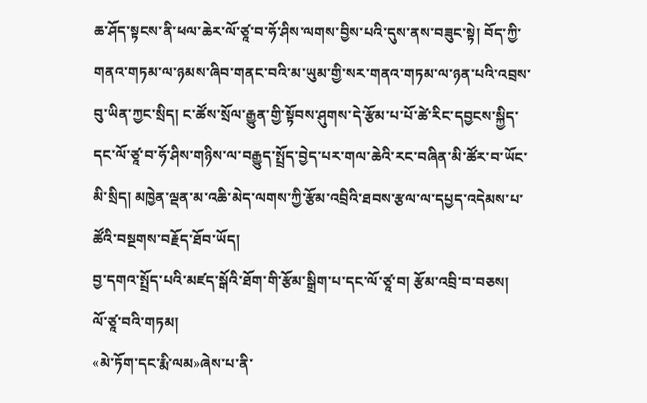ཆ་ཤོད་སྟངས་ནི་ཕལ་ཆེར་ལོ་ཙཱ་བ་ཧོ་ཤིས་ལགས་བྱིས་པའི་དུས་ནས་བཟུང་སྟེ། བོད་ཀྱི་གནའ་གཏམ་ལ་ཉམས་ཞིབ་གནང་བའི་མ་ཡུམ་གྱི་སར་གནའ་གཏམ་ལ་ཉན་པའི་འབྲས་བུ་ཡིན་ཀྱང་སྲིད། ང་ཚོས་སྲོལ་རྒྱུན་གྱི་སྟོབས་ཤུགས་དེ་རྩོམ་པ་པོ་ཚེ་རིང་དབྱངས་སྐྱིད་དང་ལོ་ཙཱ་བ་ཧོ་ཤིས་གཉིས་ལ་བརྒྱུད་སྤྲོད་བྱེད་པར་གལ་ཆེའི་རང་བཞིན་མི་ཚོར་བ་ཡོང་མི་སྲིད། མཁྱེན་ལྡན་མ་འཆི་མེད་ལགས་ཀྱི་རྩོམ་འབྲིའི་ཐབས་རྩལ་ལ་དཔྱད་འདེམས་པ་ཚོའི་བསྔགས་བརྗོད་ཐོབ་ཡོད།
བྱ་དགའ་སྤྲོད་པའི་མཛད་སྒོའི་ཐོག་གི་རྩོམ་སྒྲིག་པ་དང་ལོ་ཙཱ་བ། རྩོམ་འབྲི་བ་བཅས།
ལོ་ཙཱ་བའི་གཏམ།
«མེ་ཏོག་དང་རྨི་ལམ»ཞེས་པ་ནི་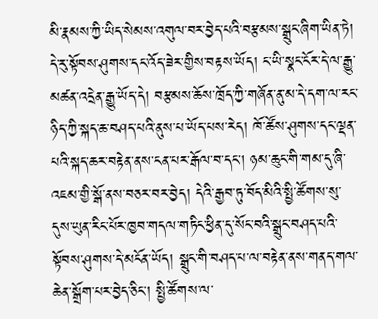མི་རྣམས་ཀྱི་ཡིད་སེམས་འགུལ་བར་བྱེད་པའི་བརྩམས་སྒྲུང་ཞིག་ཡིན་ཏེ། དེ་རུ་སྟོབས་ཤུགས་དང་འོད་ཟེར་གྱིས་བརྟས་ཡོད། ང་ཡི་སྣང་ངོར་དེ་ལ་རྒྱུ་མཚན་འདྲེན་རྒྱུ་ཡོད་དེ། བརྩམས་ཆོས་ཁྲོད་ཀྱི་གཞོན་ནུ་མ་དེ་དག་ལ་རང་ཉིད་ཀྱི་སྐད་ཆ་བཤད་པའི་ནུས་པ་ཡོད་པས་རེད། ཁོ་ཚོས་ཤུགས་དང་ལྡན་པའི་སྐད་ཆར་བརྟེན་ནས་ངན་པར་རྒོལ་བ་དང་། ཉམ་ཆུང་གི་གམ་དུ་ཞི་འཇམ་གྱི་སྒོ་ནས་བཅར་བར་བྱེད། དེའི་རྒྱབ་ཏུ་བོད་མིའི་སྤྱི་ཚོགས་སུ་དུས་ཡུན་རིང་པོར་ཁྱབ་གདལ་གཏིང་ཕྱིན་དུ་སོང་བའི་སྒྲུང་བཤད་པའི་སྟོབས་ཤུགས་དེ་མངོན་ཡོད། སྒྲུང་གི་བཤད་པ་ལ་བརྟེན་ནས་གནད་གལ་ཆེན་སྒྲོག་པར་བྱེད་ཅིང་། སྤྱི་ཚོགས་ལ་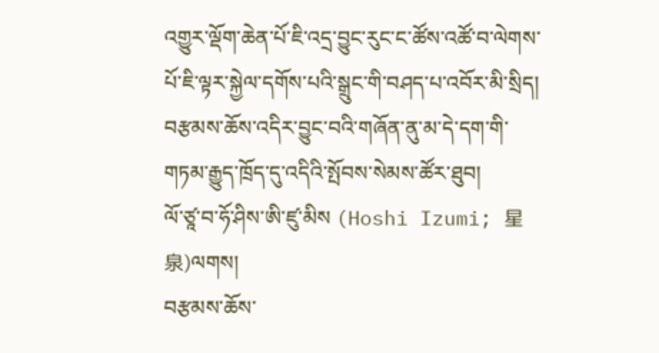འགྱུར་ལྡོག་ཆེན་པོ་ཇི་འདྲ་བྱུང་རུང་ང་ཚོས་འཚོ་བ་ལེགས་པོ་ཇི་ལྟར་སྐྱེལ་དགོས་པའི་སྒྲུང་གི་བཤད་པ་འབོར་མི་སྲིད། བརྩམས་ཆོས་འདིར་བྱུང་བའི་གཞོན་ནུ་མ་དེ་དག་གི་གཏམ་རྒྱུད་ཁྲོད་དུ་འདིའི་སྤོབས་སེམས་ཚོར་ཐུབ།
ལོ་ཙཱ་བ་ཧོ་ཤིས་ཨི་ཛུ་མིས (Hoshi Izumi; 星泉)ལགས།
བརྩམས་ཆོས་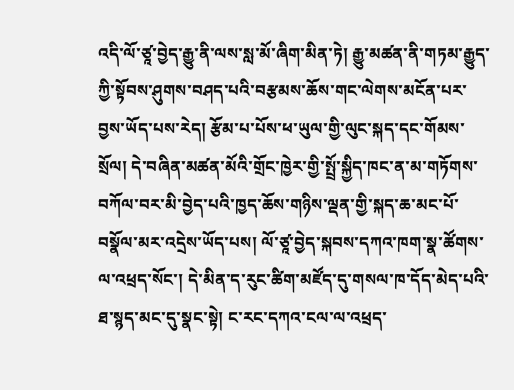འདི་ལོ་ཙཱ་བྱེད་རྒྱུ་ནི་ལས་སླ་མོ་ཞིག་མིན་ཏེ། རྒྱུ་མཚན་ནི་གཏམ་རྒྱུད་ཀྱི་སྟོབས་ཤུགས་བཤད་པའི་བརྩམས་ཆོས་གང་ལེགས་མངོན་པར་བྱས་ཡོད་པས་རེད། རྩོམ་པ་པོས་ཕ་ཡུལ་གྱི་ལུང་སྐད་དང་གོམས་སྲོལ། དེ་བཞིན་མཚན་མོའི་གྲོང་ཁྱེར་གྱི་སྤྲོ་སྐྱིད་ཁང་ན་མ་གཏོགས་བཀོལ་བར་མི་བྱེད་པའི་ཁྱད་ཆོས་གཉིས་ལྡན་གྱི་སྐད་ཆ་མང་པོ་བསྣོལ་མར་འདྲེས་ཡོད་པས། ལོ་ཙཱ་བྱེད་སྐབས་དཀའ་ཁག་སྣ་ཚོགས་ལ་འཕྲད་སོང་། དེ་མིན་ད་རུང་ཚིག་མཛོད་དུ་གསལ་ཁ་དོད་མེད་པའི་ཐ་སྙད་མང་དུ་སྣང་སྟེ། ང་རང་དཀའ་ངལ་ལ་འཕྲད་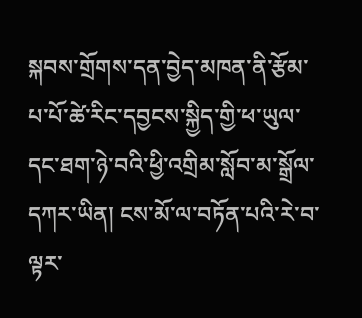སྐབས་གྲོགས་དན་བྱེད་མཁན་ནི་རྩོམ་པ་པོ་ཚེ་རིང་དབྱངས་སྐྱིད་གྱི་ཕ་ཡུལ་དང་ཐག་ཉེ་བའི་ཕྱི་འགྲིམ་སློབ་མ་སྒྲོལ་དཀར་ཡིན། ངས་མོ་ལ་བཏོན་པའི་རེ་བ་ལྟར་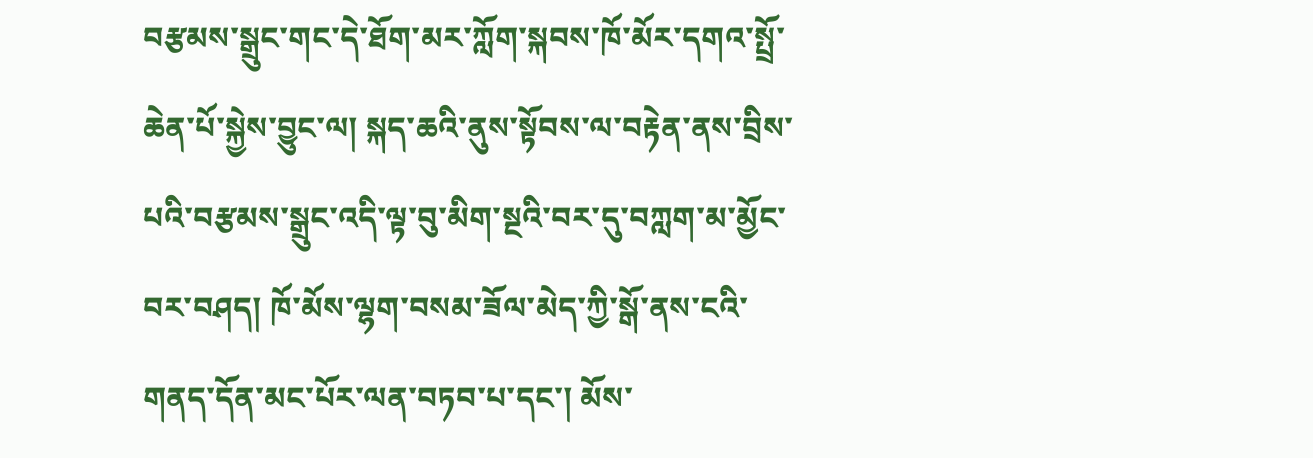བརྩམས་སྒྲུང་གང་དེ་ཐོག་མར་ཀློག་སྐབས་ཁོ་མོར་དགའ་སྤྲོ་ཆེན་པོ་སྐྱེས་བྱུང་ལ། སྐད་ཆའི་ནུས་སྟོབས་ལ་བརྟེན་ནས་བྲིས་པའི་བརྩམས་སྒྲུང་འདི་ལྟ་བུ་མིག་སྔའི་བར་དུ་བཀླག་མ་མྱོང་བར་བཤད། ཁོ་མོས་ལྷག་བསམ་ཟོལ་མེད་ཀྱི་སྒོ་ནས་ངའི་གནད་དོན་མང་པོར་ལན་བཏབ་པ་དང་། མོས་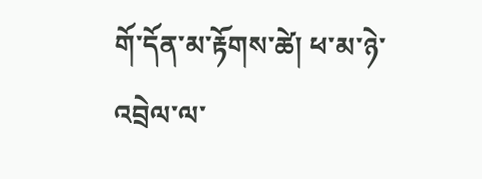གོ་དོན་མ་རྟོགས་ཚེ། ཕ་མ་ཉེ་འབྲེལ་ལ་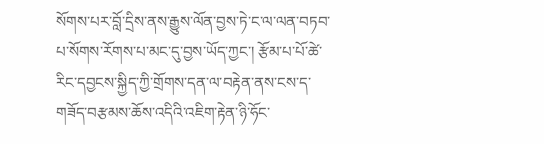སོགས་པར་བློ་དྲིས་ནས་རྒྱུས་ལོན་བྱས་ཏེ་ང་ལ་ལན་བཏབ་པ་སོགས་རོགས་པ་མང་དུ་བྱས་ཡོད་ཀྱང་། རྩོམ་པ་པོ་ཚེ་རིང་དབྱངས་སྐྱིད་ཀྱི་གྲོགས་དན་ལ་བརྟེན་ནས་ངས་ད་གཟོད་བརྩམས་ཆོས་འདིའི་འཇིག་རྟེན་ཉི་ཧོང་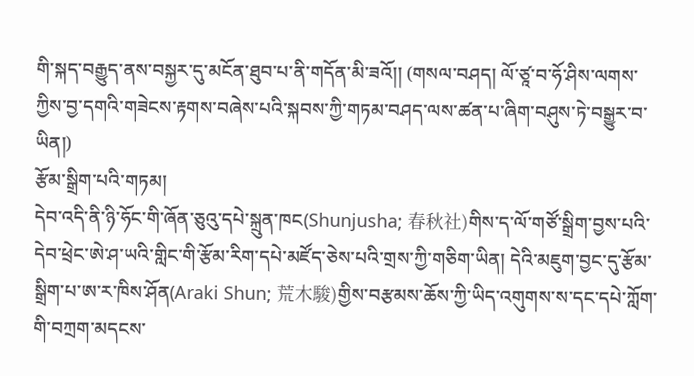གི་སྐད་བརྒྱུད་ནས་བསྐྱར་དུ་མངོན་ཐུབ་པ་ནི་གདོན་མི་ཟའོ།། (གསལ་བཤད། ལོ་ཙཱ་བ་ཧོ་ཤིས་ལགས་ཀྱིས་བྱ་དགའི་གཟེངས་རྟགས་བཞེས་པའི་སྐབས་ཀྱི་གཏམ་བཤད་ལས་ཚན་པ་ཞིག་བཤུས་ཏེ་བསྒྱུར་བ་ཡིན།)
རྩོམ་སྒྲིག་པའི་གཏམ།
དེབ་འདི་ནི་ཉི་ཧོང་གི་ཞོན་ཅུའུ་དཔེ་སྐྲུན་ཁང(Shunjusha; 春秋社)གིས་ད་ལོ་གཙོ་སྒྲིག་བྱས་པའི་དེབ་ཕྲེང་ཨེ་ཤ་ཡའི་གླིང་གི་རྩོམ་རིག་དཔེ་མཛོད་ཅེས་པའི་གྲས་ཀྱི་གཅིག་ཡིན། དེའི་མཇུག་བྱང་དུ་རྩོམ་སྒྲིག་པ་ཨ་ར་ཁིས་ཤོན(Araki Shun; 荒木駿)གྱིས་བརྩམས་ཆོས་ཀྱི་ཡིད་འགུགས་ས་དང་དཔེ་ཀློག་གི་བཀྲག་མདངས་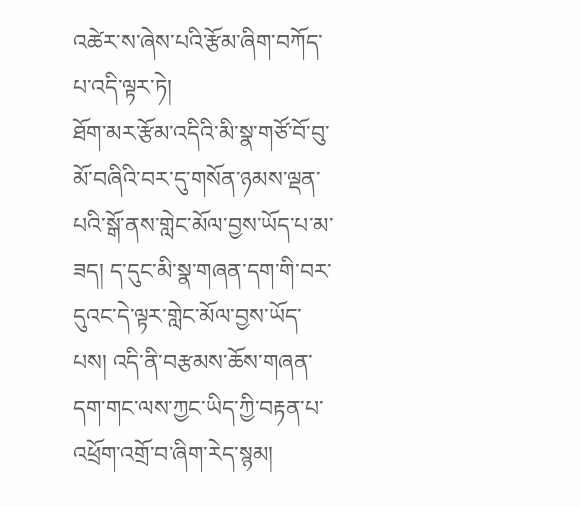འཚེར་ས་ཞེས་པའི་རྩོམ་ཞིག་བཀོད་པ་འདི་ལྟར་ཏེ།
ཐོག་མར་རྩོམ་འདིའི་མི་སྣ་གཙོ་བོ་བུ་མོ་བཞིའི་བར་དུ་གསོན་ཉམས་ལྡན་པའི་སྒོ་ནས་གླེང་མོལ་བྱས་ཡོད་པ་མ་ཟད། ད་དུང་མི་སྣ་གཞན་དག་གི་བར་དུའང་དེ་ལྟར་གླེང་མོལ་བྱས་ཡོད་པས། འདི་ནི་བརྩམས་ཆོས་གཞན་དག་གང་ལས་ཀྱང་ཡིད་ཀྱི་བརྟན་པ་འཕྲོག་འགྲོ་བ་ཞིག་རེད་སྙམ།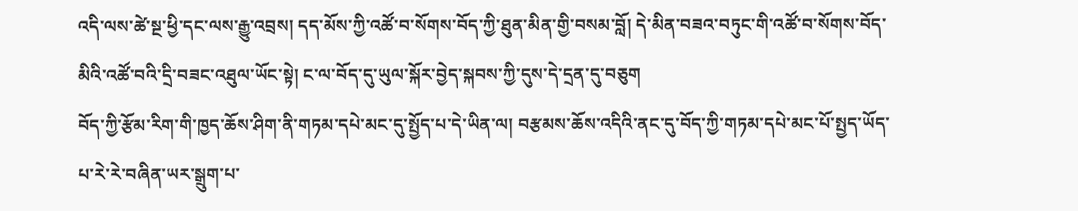འདི་ལས་ཚེ་སྔ་ཕྱི་དང་ལས་རྒྱུ་འབྲས། དད་མོས་ཀྱི་འཚོ་བ་སོགས་བོད་ཀྱི་ཐུན་མིན་གྱི་བསམ་བློ། དེ་མིན་བཟའ་བཏུང་གི་འཚོ་བ་སོགས་བོད་མིའི་འཚོ་བའི་དྲི་བཟང་འཐུལ་ཡོང་སྟེ། ང་ལ་བོད་དུ་ཡུལ་སྐོར་བྱེད་སྐབས་ཀྱི་དུས་དེ་དྲན་དུ་བཅུག
བོད་ཀྱི་རྩོམ་རིག་གི་ཁྱད་ཆོས་ཤིག་ནི་གཏམ་དཔེ་མང་དུ་སྤྱོད་པ་དེ་ཡིན་ལ། བརྩམས་ཆོས་འདིའི་ནང་དུ་བོད་ཀྱི་གཏམ་དཔེ་མང་པོ་སྤྱད་ཡོད་པ་རེ་རེ་བཞིན་ཡར་སྒྲུག་པ་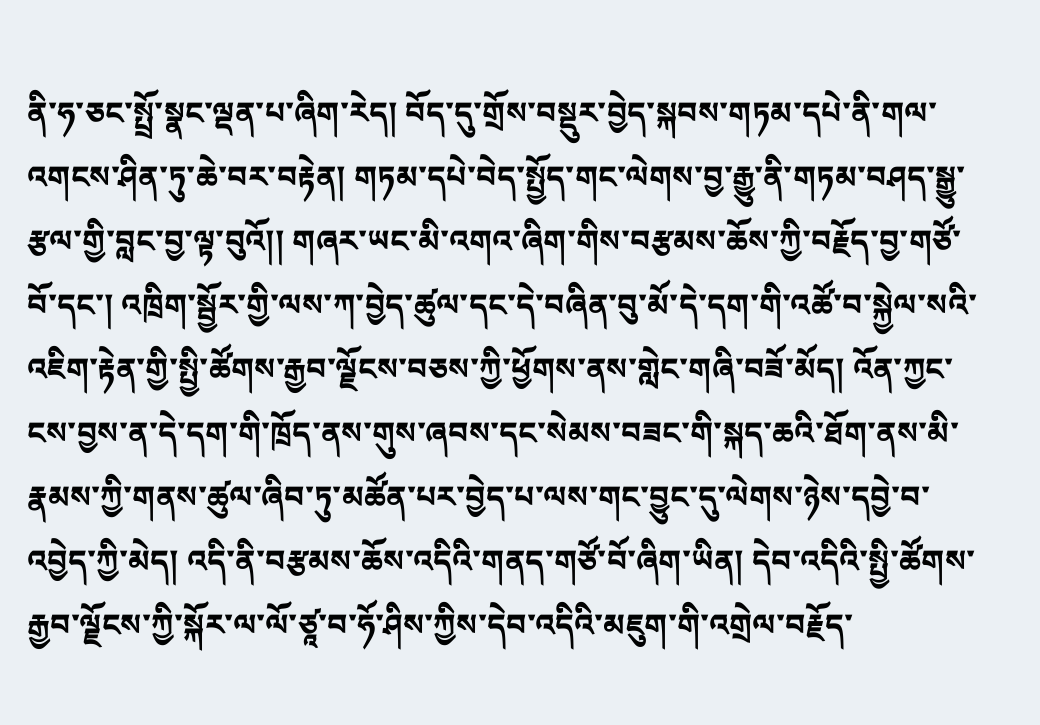ནི་ཧ་ཅང་སྤྲོ་སྣང་ལྡན་པ་ཞིག་རེད། བོད་དུ་གྲོས་བསྡུར་བྱེད་སྐབས་གཏམ་དཔེ་ནི་གལ་འགངས་ཤིན་ཏུ་ཆེ་བར་བརྟེན། གཏམ་དཔེ་བེད་སྤྱོད་གང་ལེགས་བྱ་རྒྱུ་ནི་གཏམ་བཤད་སྒྱུ་རྩལ་གྱི་བླང་བྱ་ལྟ་བུའོ།། གཞར་ཡང་མི་འགའ་ཞིག་གིས་བརྩམས་ཆོས་ཀྱི་བརྗོད་བྱ་གཙོ་བོ་དང་། འཁྲིག་སྦྱོར་གྱི་ལས་ཀ་བྱེད་ཚུལ་དང་དེ་བཞིན་བུ་མོ་དེ་དག་གི་འཚོ་བ་སྐྱེལ་སའི་འཇིག་རྟེན་གྱི་སྤྱི་ཚོགས་རྒྱབ་ལྗོངས་བཅས་ཀྱི་ཕྱོགས་ནས་གླེང་གཞི་བཟོ་མོད། འོན་ཀྱང་ངས་བྱས་ན་དེ་དག་གི་ཁྲོད་ནས་གུས་ཞབས་དང་སེམས་བཟང་གི་སྐད་ཆའི་ཐོག་ནས་མི་རྣམས་ཀྱི་གནས་ཚུལ་ཞིབ་ཏུ་མཚོན་པར་བྱེད་པ་ལས་གང་བྱུང་དུ་ལེགས་ཉེས་དབྱེ་བ་འབྱེད་ཀྱི་མེད། འདི་ནི་བརྩམས་ཆོས་འདིའི་གནད་གཙོ་བོ་ཞིག་ཡིན། དེབ་འདིའི་སྤྱི་ཚོགས་རྒྱབ་ལྗོངས་ཀྱི་སྐོར་ལ་ལོ་ཙཱ་བ་ཧོ་ཤིས་ཀྱིས་དེབ་འདིའི་མཇུག་གི་འགྲེལ་བརྗོད་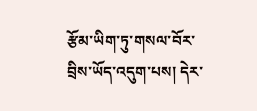རྩོམ་ཡིག་ཏུ་གསལ་བོར་བྲིས་ཡོད་འདུག་པས། དེར་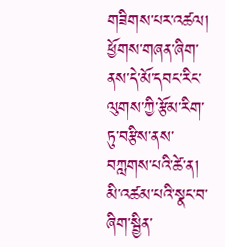གཟིགས་པར་འཚལ།
ཕྱོགས་གཞན་ཞིག་ནས་དེ་མོ་དབང་རིང་ལུགས་ཀྱི་རྩོམ་རིག་ཏུ་བརྩིས་ནས་བཀླགས་པའི་ཚེ་ན། མི་འཚམ་པའི་སྣང་བ་ཞིག་སྦྱིན་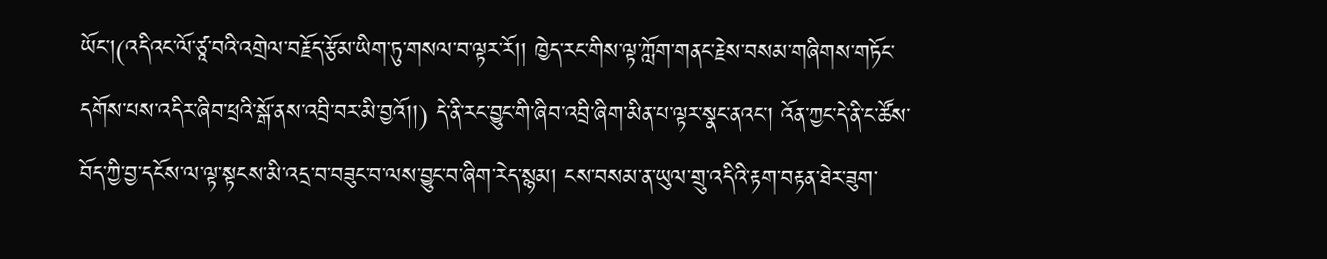ཡོང་།(འདིའང་ལོ་ཙཱ་བའི་འགྲེལ་བརྗོད་རྩོམ་ཡིག་ཏུ་གསལ་བ་ལྟར་རོ།། ཁྱེད་རང་གིས་ལྟ་ཀློག་གནང་རྗེས་བསམ་གཞིགས་གཏོང་དགོས་པས་འདིར་ཞིབ་ཕྲའི་སྒོ་ནས་འབྲི་བར་མི་བྱའོ།།) དེ་ནི་རང་བྱུང་གི་ཞིབ་འབྲི་ཞིག་མིན་པ་ལྟར་སྣང་ནའང་། འོན་ཀྱང་དེ་ནི་ང་ཚོས་བོད་ཀྱི་བྱ་དངོས་ལ་ལྟ་སྟངས་མི་འདྲ་བ་བཟུང་བ་ལས་བྱུང་བ་ཞིག་རེད་སྙམ། ངས་བསམ་ན་ཡུལ་གྲུ་འདིའི་རྟག་བརྟན་ཐེར་ཟུག་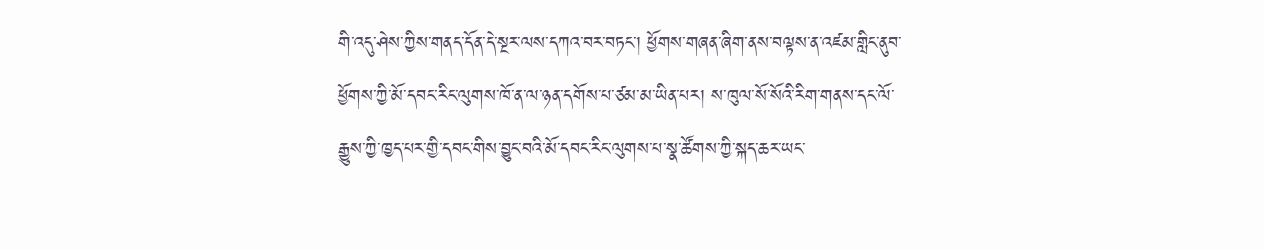གི་འདུ་ཤེས་ཀྱིས་གནད་དོན་དེ་སྔར་ལས་དཀའ་བར་བཏང་། ཕྱོགས་གཞན་ཞིག་ནས་བལྟས་ན་འཛམ་གླིང་ནུབ་ཕྱོགས་ཀྱི་མོ་དབང་རིང་ལུགས་ཁོ་ན་ལ་ཉན་དགོས་པ་ཙམ་མ་ཡིན་པར། ས་ཁུལ་སོ་སོའི་རིག་གནས་དང་ལོ་རྒྱུས་ཀྱི་ཁྱད་པར་གྱི་དབང་གིས་བྱུང་བའི་མོ་དབང་རིང་ལུགས་པ་སྣ་ཚོགས་ཀྱི་སྐད་ཆར་ཡང་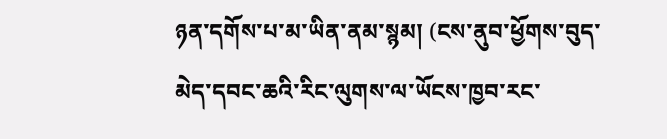ཉན་དགོས་པ་མ་ཡིན་ནམ་སྙམ། (ངས་ནུབ་ཕྱོགས་བུད་མེད་དབང་ཆའི་རིང་ལུགས་ལ་ཡོངས་ཁྱབ་རང་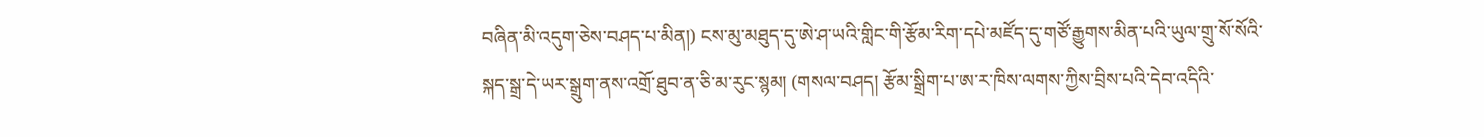བཞིན་མི་འདུག་ཅེས་བཤད་པ་མིན།) ངས་མུ་མཐུད་དུ་ཨེ་ཤ་ཡའི་གླིང་གི་རྩོམ་རིག་དཔེ་མཛོད་དུ་གཙོ་རྒྱུགས་མིན་པའི་ཡུལ་གྲུ་སོ་སོའི་སྐད་སྒྲ་དེ་ཡར་སྒྲུག་ནས་འགྲོ་ཐུབ་ན་ཅི་མ་རུང་སྙམ། (གསལ་བཤད། རྩོམ་སྒྲིག་པ་ཨ་ར་ཁིས་ལགས་ཀྱིས་བྲིས་པའི་དེབ་འདིའི་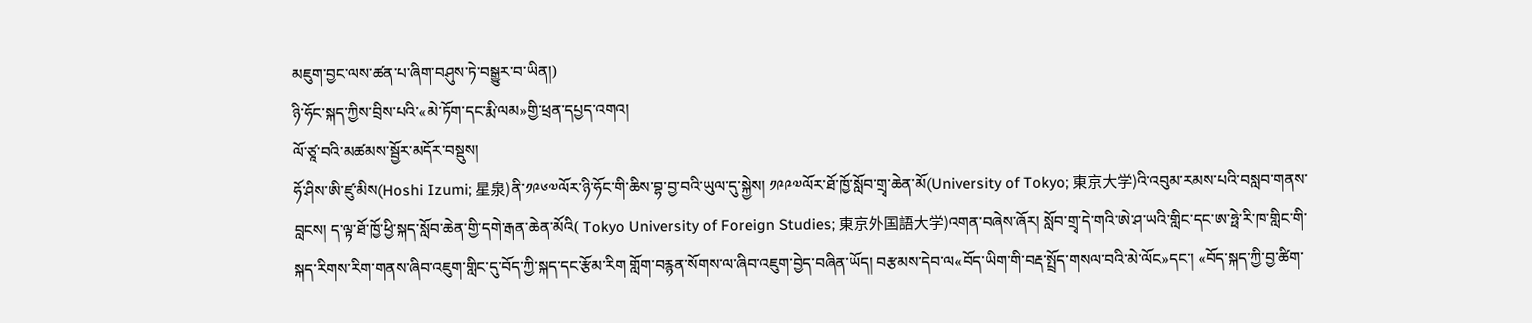མཇུག་བྱང་ལས་ཚན་པ་ཞིག་བཤུས་ཏེ་བསྒྱུར་བ་ཡིན།)
ཉི་ཧོང་སྐད་ཀྱིས་བྲིས་པའི་«མེ་ཏོག་དང་རྨི་ལམ»གྱི་ཕྲན་དཔྱད་འགའ།
ལོ་ཙཱ་བའི་མཚམས་སྦྱོར་མདོར་བསྡུས།
ཧོ་ཤིས་ཨི་ཛུ་མིས(Hoshi Izumi; 星泉)ནི་༡༩༦༧ལོར་ཉི་ཧོང་གི་ཆིས་བྷ་བྱ་བའི་ཡུལ་དུ་སྐྱེས། ༡༩༩༧ལོར་ཐོ་ཁྱོ་སློབ་གྲྭ་ཆེན་མོ(University of Tokyo; 東京大学)འི་འབུམ་རམས་པའི་བསླབ་གནས་བླངས། ད་ལྟ་ཐོ་ཁྱོ་ཕྱི་སྐད་སློབ་ཆེན་གྱི་དགེ་རྒན་ཆེན་མོའི( Tokyo University of Foreign Studies; 東京外国語大学)འགན་བཞེས་ཞོར། སློབ་གྲྭ་དེ་གའི་ཨེ་ཤ་ཡའི་གླིང་དང་ཨ་ཧྥེ་རི་ཁ་གླིང་གི་སྐད་རིགས་རིག་གནས་ཞིབ་འཇུག་གླིང་དུ་བོད་ཀྱི་སྐད་དང་རྩོམ་རིག གློག་བརྙན་སོགས་ལ་ཞིབ་འཇུག་བྱེད་བཞིན་ཡོད། བརྩམས་དེབ་ལ«བོད་ཡིག་གི་བརྡ་སྤྲོད་གསལ་བའི་མེ་ལོང»དང་། «བོད་སྐད་ཀྱི་བྱ་ཚིག་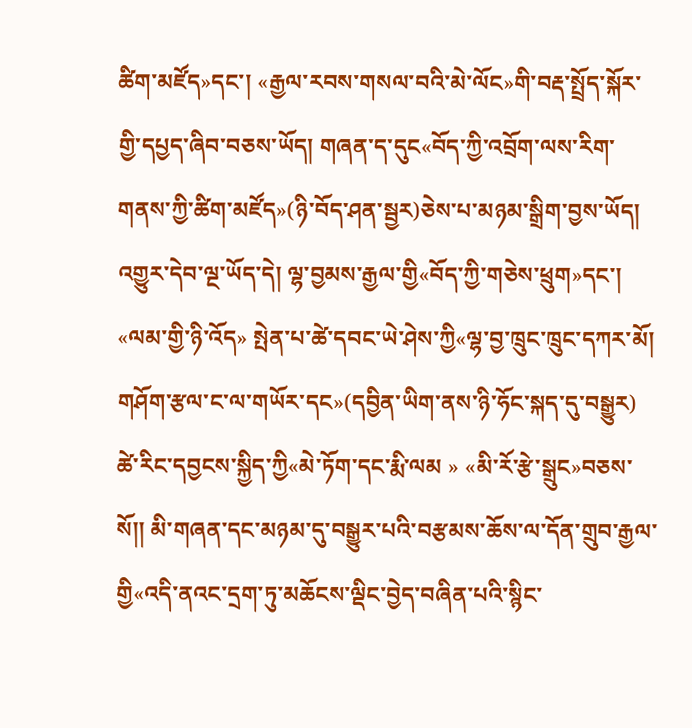ཚིག་མཛོད»དང་། «རྒྱལ་རབས་གསལ་བའི་མེ་ལོང»གི་བརྡ་སྤྲོད་སྐོར་གྱི་དཔྱད་ཞིབ་བཅས་ཡོད། གཞན་ད་དུང«བོད་ཀྱི་འབྲོག་ལས་རིག་གནས་ཀྱི་ཚིག་མཛོད»(ཉི་བོད་ཤན་སྦྱར)ཅེས་པ་མཉམ་སྒྲིག་བྱས་ཡོད། འགྱུར་དེབ་ལྔ་ཡོད་དེ། ལྷ་བྱམས་རྒྱལ་གྱི«བོད་ཀྱི་གཅེས་ཕྲུག»དང་། «ལམ་གྱི་ཉི་འོད» སྤེན་པ་ཚེ་དབང་ཡེ་ཤེས་ཀྱི«ལྷ་བྱ་ཁྲུང་ཁྲུང་དཀར་མོ། གཤོག་རྩལ་ང་ལ་གཡོར་དང»(དབྱིན་ཡིག་ནས་ཉི་ཧོང་སྐད་དུ་བསྒྱུར) ཚེ་རིང་དབྱངས་སྐྱིད་ཀྱི«མེ་ཏོག་དང་རྨི་ལམ » «མི་རོ་རྩེ་སྒྲུང»བཅས་སོ།། མི་གཞན་དང་མཉམ་དུ་བསྒྱུར་པའི་བརྩམས་ཆོས་ལ་དོན་གྲུབ་རྒྱལ་གྱི«འདི་ནའང་དྲག་ཏུ་མཆོངས་ལྡིང་བྱེད་བཞིན་པའི་སྙིང་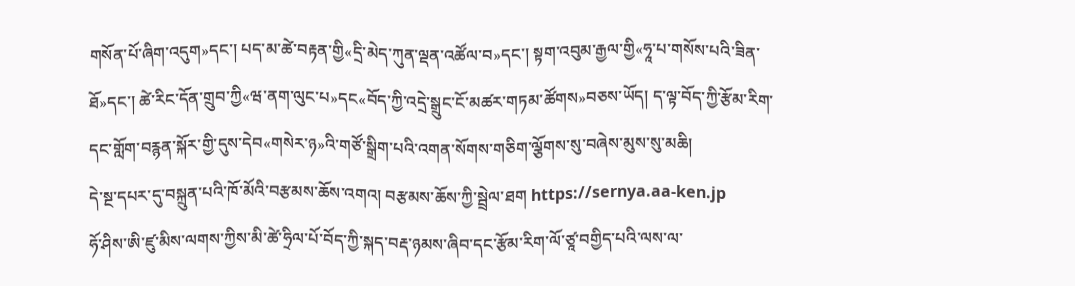གསོན་པོ་ཞིག་འདུག»དང་། པད་མ་ཚེ་བརྟན་གྱི«དྲི་མེད་ཀུན་ལྡན་འཚོལ་བ»དང་། སྟག་འབུམ་རྒྱལ་གྱི«ཧཱ་པ་གསོས་པའི་ཟིན་ཐོ»དང་། ཚེ་རིང་དོན་གྲུབ་ཀྱི«ཝ་ནག་ལུང་པ»དང«བོད་ཀྱི་འདྲེ་སྒྲུང་ངོ་མཚར་གཏམ་ཚོགས»བཅས་ཡོད། ད་ལྟ་བོད་ཀྱི་རྩོམ་རིག་དང་གློག་བརྙན་སྐོར་གྱི་དུས་དེབ«གསེར་ཉ»འི་གཙོ་སྒྲིག་པའི་འགན་སོགས་གཅིག་ལྕོགས་སུ་བཞེས་མུས་སུ་མཆི།
དེ་སྔ་དཔར་དུ་བསྐྲུན་པའི་ཁོ་མོའི་བརྩམས་ཆོས་འགའ། བརྩམས་ཆོས་ཀྱི་སྦྲེལ་ཐག https://sernya.aa-ken.jp
ཧོ་ཤིས་ཨི་ཛུ་མིས་ལགས་ཀྱིས་མི་ཚེ་ཧྲིལ་པོ་བོད་ཀྱི་སྐད་བརྡ་ཉམས་ཞིབ་དང་རྩོམ་རིག་ལོ་ཙཱ་བགྱིད་པའི་ལས་ལ་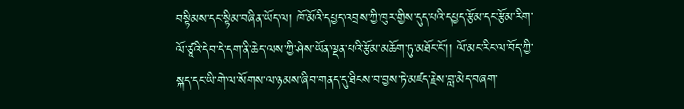བསྟིམས་དང་སྟིམ་བཞིན་ཡོད་ལ། ཁོ་མོའི་དཔྱད་འབྲས་ཀྱི་ཁུར་གྱིས་དུད་པའི་དཔྱད་རྩོམ་དང་རྩོམ་རིག་ལོ་ཙཱའི་དེབ་དེ་དག་ནི་ཆེད་ལས་ཀྱི་ཤེས་ཡོན་ལྡན་པའི་རྩོམ་མཆོག་ཏུ་མཐོང་ངོ་།། ལོ་མང་རིང་ལ་བོད་ཀྱི་སྐད་དང་ཡི་གེ་ལ་སོགས་ལ་ཉམས་ཞིབ་གནད་དུ་ཐིངས་བ་བྱས་ཏེ་མཛད་རྗེས་བླ་མེད་བཞག་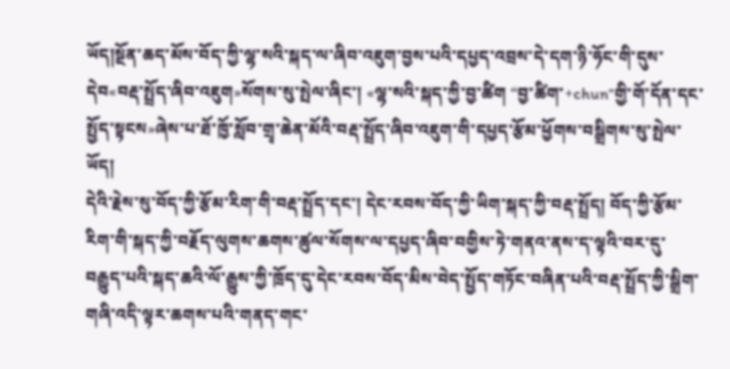ཡོད།སྔོན་ཆད་མོས་བོད་ཀྱི་ལྷ་སའི་སྐད་ལ་ཞིབ་འཇུག་བྱས་པའི་དཔྱད་འབྲས་དེ་དག་ཉི་ཧོང་གི་དུས་དེབ«བརྡ་སྤྲོད་ཞིབ་འཇུག»སོགས་སུ་སྤེལ་ཞིང་། «ལྷ་སའི་སྐད་ཀྱི་བྱ་ཚིག “བྱ་ཚིག་+chun”གྱི་གོ་དོན་དང་སྤྱོད་སྟངས»ཞེས་པ་ཐོ་ཁྱོ་སློབ་གྲྭ་ཆེན་མོའི་བརྡ་སྤྲོད་ཞིབ་འཇུག་གི་དཔྱད་རྩོམ་ཕྱོགས་བསྒྲིགས་སུ་སྤེལ་ཡོད།
དེའི་རྗེས་སུ་བོད་ཀྱི་རྩོམ་རིག་གི་བརྡ་སྤྲོད་དང་། དེང་རབས་བོད་ཀྱི་ཡིག་སྐད་ཀྱི་བརྡ་སྤྲོད། བོད་ཀྱི་རྩོམ་རིག་གི་སྐད་ཀྱི་བརྗོད་ལུགས་ཆགས་ཚུལ་སོགས་ལ་དཔྱད་ཞིབ་བགྱིས་ཏེ་གནའ་ནས་ད་ལྟའི་བར་དུ་བརྒྱུད་པའི་སྐད་ཆའི་ལོ་རྒྱུས་ཀྱི་ཁྲོད་དུ་དེང་རབས་བོད་མིས་བེད་སྤྱོད་གཏོང་བཞིན་པའི་བརྡ་སྤྲོད་ཀྱི་སྒྲིག་གཞི་འདི་ལྟར་ཆགས་པའི་གནད་གང་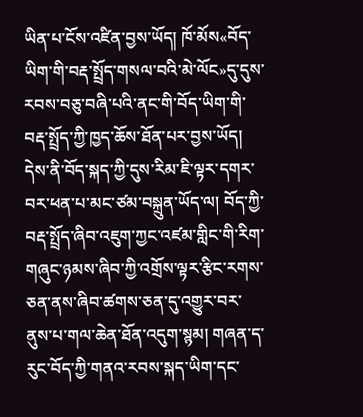ཡིན་པ་ངོས་འཛིན་བྱས་ཡོད། ཁོ་མོས«བོད་ཡིག་གི་བརྡ་སྤྲོད་གསལ་བའི་མེ་ལོང»དུ་དུས་རབས་བཅུ་བཞི་པའི་ནང་གི་བོད་ཡིག་གི་བརྡ་སྤྲོད་ཀྱི་ཁྱད་ཆོས་ཐོན་པར་བྱས་ཡོད། དེས་ནི་བོད་སྐད་ཀྱི་དུས་རིམ་ཇི་ལྟར་དགར་བར་ཕན་པ་མང་ཙམ་བསྐྲུན་ཡོད་ལ། བོད་ཀྱི་བརྡ་སྤྲོད་ཞིབ་འཇུག་ཀྱང་འཛམ་གླིང་གི་རིག་གཞུང་ཉམས་ཞིབ་ཀྱི་འགྲོས་ལྟར་རྩིང་རགས་ཅན་ནས་ཞིབ་ཚགས་ཅན་དུ་འགྱུར་བར་ནུས་པ་གལ་ཆེན་ཐོན་འདུག་སྙམ། གཞན་ད་རུང་བོད་ཀྱི་གནའ་རབས་སྐད་ཡིག་དང་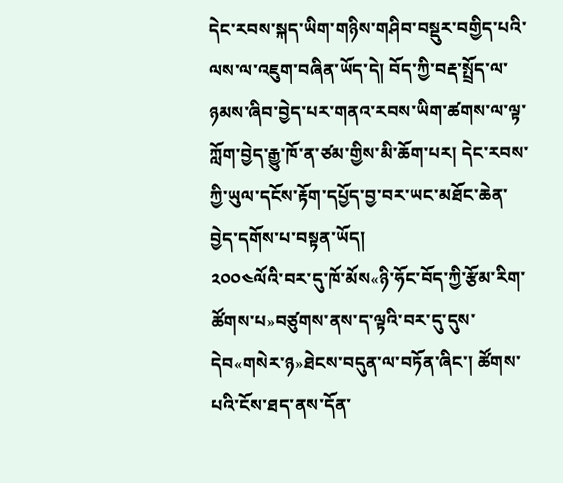དེང་རབས་སྐད་ཡིག་གཉིས་གཤིབ་བསྡུར་བགྱིད་པའི་ལས་ལ་འཇུག་བཞིན་ཡོད་དེ། བོད་ཀྱི་བརྡ་སྤྲོད་ལ་ཉམས་ཞིབ་བྱེད་པར་གནའ་རབས་ཡིག་ཚགས་ལ་ལྟ་ཀློག་བྱེད་རྒྱུ་ཁོ་ན་ཙམ་གྱིས་མི་ཆོག་པར། དེང་རབས་ཀྱི་ཡུལ་དངོས་རྟོག་དཔྱོད་བྱ་བར་ཡང་མཐོང་ཆེན་བྱེད་དགོས་པ་བསྟན་ཡོད།
༢༠༠༤ལོའི་བར་དུ་ཁོ་མོས«ཉི་ཧོང་བོད་ཀྱི་རྩོམ་རིག་ཚོགས་པ»བཙུགས་ནས་ད་ལྟའི་བར་དུ་དུས་དེབ«གསེར་ཉ»ཐེངས་བདུན་ལ་བཏོན་ཞིང་། ཚོགས་པའི་ངོས་ཐད་ནས་དོན་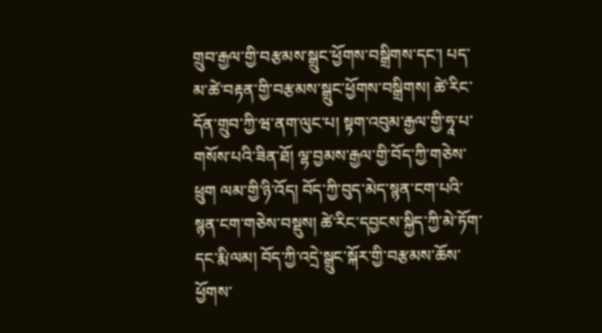གྲུབ་རྒྱལ་གྱི་བརྩམས་སྒྲུང་ཕྱོགས་བསྒྲིགས་དང་། པད་མ་ཚེ་བརྟན་གྱི་བརྩམས་སྒྲུང་ཕྱོགས་བསྒྲིགས། ཚེ་རིང་དོན་གྲུབ་ཀྱི་ཝ་ནག་ལུང་པ། སྟག་འབུམ་རྒྱལ་གྱི་ཧཱ་པ་གསོས་པའི་ཟིན་ཐོ། ལྷ་བྱམས་རྒྱལ་གྱི་བོད་ཀྱི་གཅེས་ཕྲུག ལམ་གྱི་ཉི་འོད། བོད་ཀྱི་བུད་མེད་སྙན་ངག་པའི་སྙན་ངག་གཅེས་བསྡུས། ཚེ་རིང་དབྱངས་སྐྱིད་ཀྱི་མེ་ཏོག་དང་རྨི་ལམ། བོད་ཀྱི་འདྲེ་སྒྲུང་སྐོར་གྱི་བརྩམས་ཆོས་ཕྱོགས་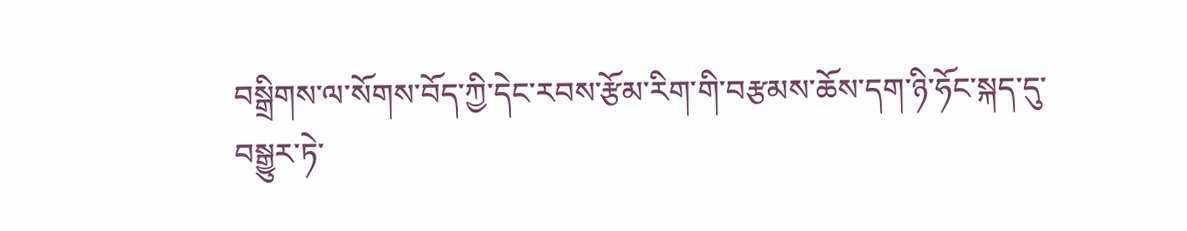བསྒྲིགས་ལ་སོགས་བོད་ཀྱི་དེང་རབས་རྩོམ་རིག་གི་བརྩམས་ཆོས་དག་ཉི་ཧོང་སྐད་དུ་བསྒྱུར་ཏེ་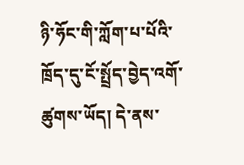ཉི་ཧོང་གི་ཀློག་པ་པོའི་ཁྲོད་དུ་ངོ་སྤྲོད་བྱེད་འགོ་ཚུགས་ཡོད། དེ་ནས་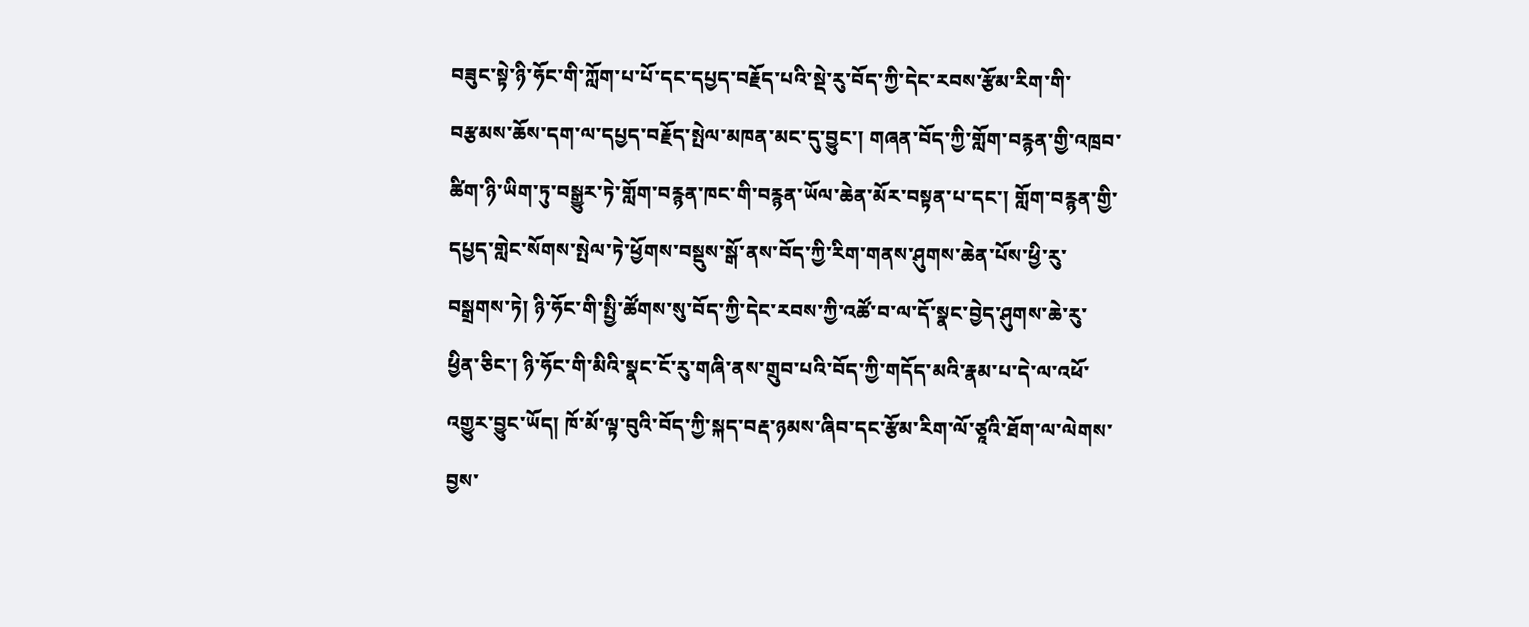བཟུང་སྟེ་ཉི་ཧོང་གི་ཀློག་པ་པོ་དང་དཔྱད་བརྗོད་པའི་སྡེ་རུ་བོད་ཀྱི་དེང་རབས་རྩོམ་རིག་གི་བརྩམས་ཆོས་དག་ལ་དཔྱད་བརྗོད་སྤེལ་མཁན་མང་དུ་བྱུང་། གཞན་བོད་ཀྱི་གློག་བརྙན་གྱི་འཁྲབ་ཚིག་ཉི་ཡིག་ཏུ་བསྒྱུར་ཏེ་གློག་བརྙན་ཁང་གི་བརྙན་ཡོལ་ཆེན་མོར་བསྟན་པ་དང་། གློག་བརྙན་གྱི་དཔྱད་གླེང་སོགས་སྤེལ་ཏེ་ཕྱོགས་བསྡུས་སྒོ་ནས་བོད་ཀྱི་རིག་གནས་ཤུགས་ཆེན་པོས་ཕྱི་རུ་བསྒྲགས་ཏེ། ཉི་ཧོང་གི་སྤྱི་ཚོགས་སུ་བོད་ཀྱི་དེང་རབས་ཀྱི་འཚོ་བ་ལ་དོ་སྣང་བྱེད་ཤུགས་ཆེ་རུ་ཕྱིན་ཅིང་། ཉི་ཧོང་གི་མིའི་སྣང་ངོ་རུ་གཞི་ནས་གྲུབ་པའི་བོད་ཀྱི་གདོད་མའི་རྣམ་པ་དེ་ལ་འཕོ་འགྱུར་བྱུང་ཡོད། ཁོ་མོ་ལྟ་བུའི་བོད་ཀྱི་སྐད་བརྡ་ཉམས་ཞིབ་དང་རྩོམ་རིག་ལོ་ཙཱའི་ཐོག་ལ་ལེགས་བྱས་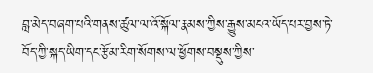བླ་མེད་བཞག་པའི་གནས་ཚུལ་ལ་འོ་སྐོལ་རྣམས་ཀྱིས་རྒྱུས་མངའ་ཡོད་པར་བྱས་ཏེ་བོད་ཀྱི་སྐད་ཡིག་དང་རྩོམ་རིག་སོགས་ལ་ཕྱོགས་བསྡུས་ཀྱིས་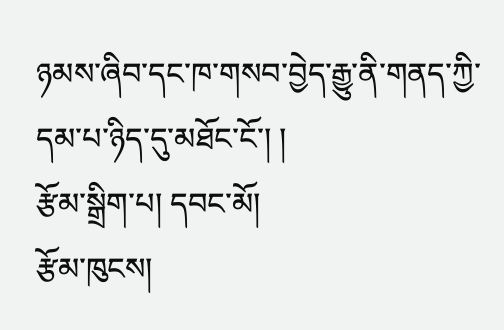ཉམས་ཞིབ་དང་ཁ་གསབ་བྱེད་རྒྱུ་ནི་གནད་ཀྱི་དམ་པ་ཉིད་དུ་མཐོང་ངོ་། །
རྩོམ་སྒྲིག་པ། དབང་མོ།
རྩོམ་ཁུངས།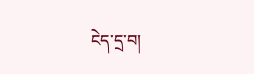ངེད་དྲ་བ།